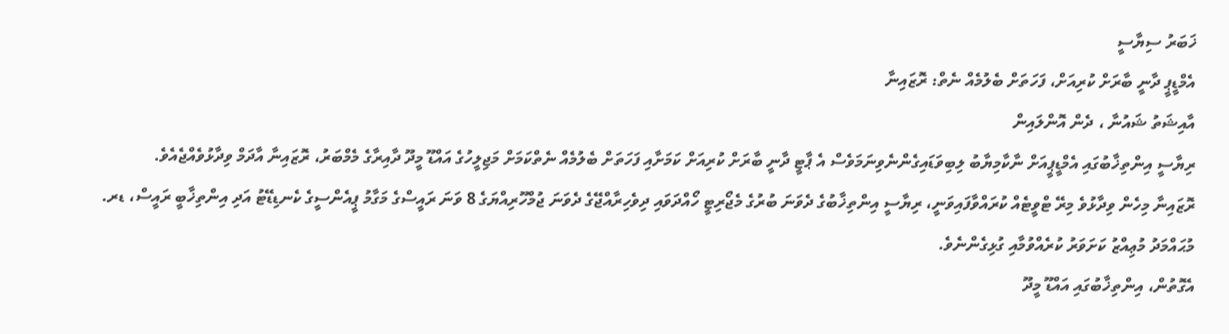ޚަބަރު ސިޔާސީ
އެމްޑީޕީ ދާނީ ބާރަށް ކުރިއަށް، ފަހަތަށް ބެލުމެއް ނެތް: ރޮޒައިނާ
އާއިޝަތު ޝައުނާ ، ދެން އޮންލައިން
ރިޔާސީ އިންތިޚާބުގައި އެމްޑީޕީއަށް ނާކާމިޔާބު ލިބިވަޑައިގެންނެވިނަމަވެސް އެ ޕާޓީ ދާނީ ބާރަށް ކުރިއަށް ކަމަށާއި ފަހަތަށް ބެލުމެއް ނެތްކަމަށް މަޖިލީހުގެ އައްޑޫ މީދޫ ދާއިރާގެ މެމްބަރު، ރޮޒައިނާ އާދަމް ވިދާޅުވެއްޖެއެވެ.
ރޮޒައިނާ މިހެން ވިދާޅުވެ މިރޭ ޓްވީޓެއް ކުރައްވާފައިވަނީ، ރިޔާސީ އިންތިޚާބުގެ ދެވަނަ ބުރުގެ މެޖޯރިޓީ ހޯއްދަވައި ދިވެހިރާއްޖޭގެ ދެވަނަ ޖުމްހޫރިއްޔަގެ 8 ވަނަ ރައީސްގެ މަގާމު ޕީއެންސީގެ ކެނޑިޑޭޓު އަދި އިންތިޚާބީ ރައީސް، ޑރ. މުޙައްމަދު މުޢިއްޒު ކަށަވަރު ކުރެއްވުމާއި ގުޅިގެންނެވެ.
އެގޮތުން، އިންތިޚާބުގައި އައްޑޫ މީދޫ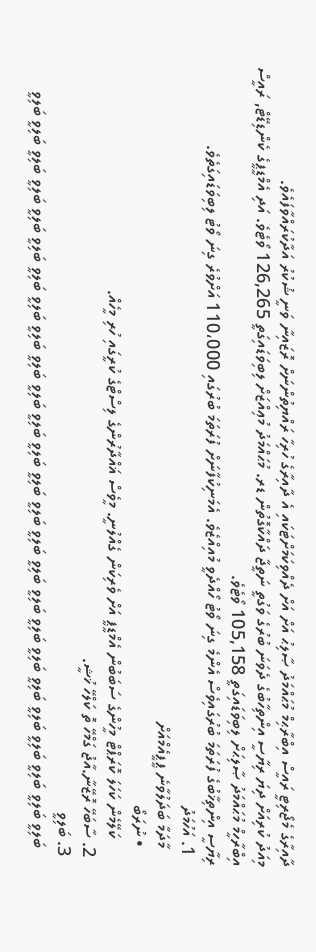ދާއިރާގެ މެޖޯރިޓީ ރައީސް އިބްރާޙިމް މުޙައްމަދު ޞާލިޙު އަށް އަށް ދެއްވިކަމަށްޓަކައި އެ ދާއިރާގެ ހުރިހާ ރައްޔިތުންނަށް ރޮޒައިނާ ވަނީ ޝުކުރު އަދާކުރައްވާފައެވެ.
މިއަދު ކުރިއަށް ދިޔަ ރިޔާސީ އިންތިހާބުގެ ދެވަނަ ބުރުގެ ވަގުތީ ނަތީޖާ ދައްކާގޮތުން ޑރ. މުޙައްމަދު މުޢިއްޒަށް ލިބިވަޑައިގަތީ 126,265 ވޯޓެވެ. އަދި އެމްޑީޕީގެ ކެންޑިޑޭޓް, ރައީސް އިބްރާހީމް މުޙައްމަދު ޞާލިޙަށް ލިބިވަޑައިގަތީ 105,158 ވޯޓެވެ.
ރިޔާސީ އިންތިޚާބުގެ ފުރަތަމަ ބުރުގައިވެސް އެންމެ ގިނަ ވޯޓު ހޯއްދެވީ މުއިއްޒެވެ. އެމަނިކުފާނަށް ފުރަތަމަ ބުރުގައި 110،000 އަށްވުރެ ގިނަ ވޯޓު ލިބިވަޑައިގަތެވެ.
  1. އަހުމަދު
    މާދަމާ ބަދަލުވާނެ ޕީޕީއެމްއަށް
    • ނުރަބޯ
      ކަލޭމެން ކަހަލަ ކޮރަޕްޓް މީހުންގެ ސަބަބުން އެމްޑީޕީ އަށް ވެރިކަން ގެއްލުނީ. މީވެސް ޣައްދާރުންގެ ލިސްޓްގެ ކުރީގައި ހުރި މީހެއް.
  2. ސާބަހޭ ރޮޒޭނާ.އާޖު ގަމްހޭ ތޮ ކަލްހޭ ޚުޝީ.
  3. ބަލިވީ
    ބަލިވީ ބަލިވީ ބަލިވީ ބަލިވީ ބަލިވީ ބަލިވީ ބަލިވީ ބަލިވީ ބަލިވީ ބަލިވީ ބަލިވީ ބަލިވީ ބަލިވީ ބަލިވީ ބަލިވީ ބަލިވީ ބަލިވީ ބަލިވީ ބަލިވީ ބަލިވީ ބަލިވީ ބަލިވީ ބަލިވީ ބަލިވީ ބަލިވީ ބަލިވީ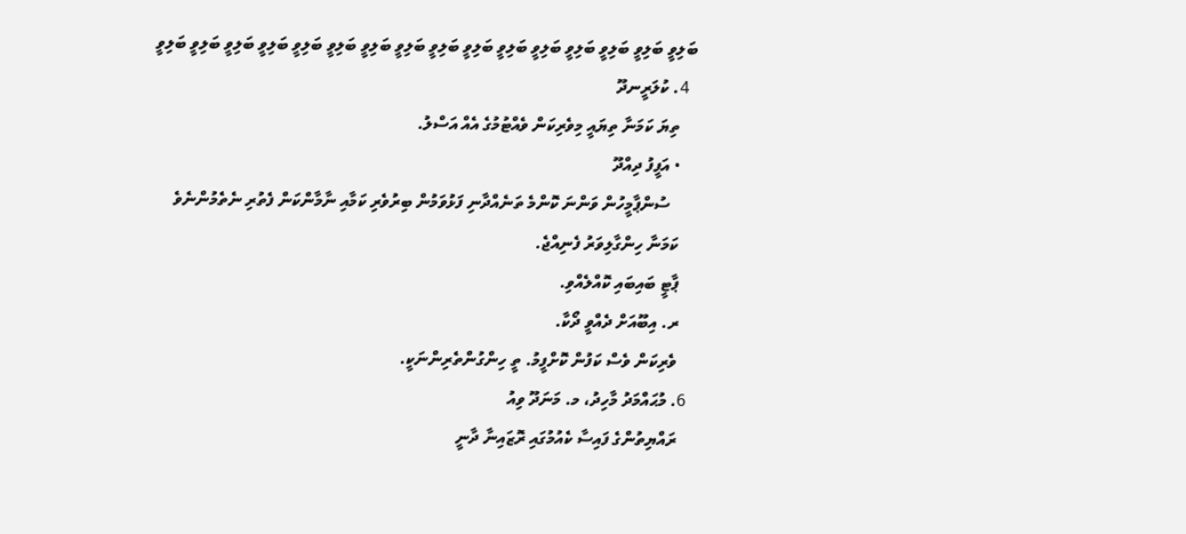ބަލިވީ ބަލިވީ ބަލިވީ ބަލިވީ ބަލިވީ ބަލިވީ ބަލިވީ ބަލިވީ ބަލިވީ ބަލިވީ ބަލިވީ ބަލިވީ ބަލިވީ ބަލިވީ ބަލިވީ ބަލިވީ
  4. ކުލަރީނދޫ
    ތިޔަ ކަމަނާ ތިޔައީ މިވެރިކަން ވެއްޓުމުގެ އެއް އަސްލު.
    • އަފީފު ދިއްދޫ
      ސުންޕާމީހުން ވަންނަ ކޮންމެ ތަނެއްދާނި ފަޅުވަމުން ބިރުވެރި ކަމާއި ނާމާންކަން ފެތުރި ނެތެމުންނެވެ
    ކަމަނާ ހިންގާލިވަރު ފެނިއްޖެ.
    ޕާޓީ ބައިބައި ކޮއްލެއްވި.
    ރ. އިބޫއަށް ދެއްވީ ދޯކާ.
    ވެރިކަން ވެސް ކަފުން ކޮށްފީމު. ތީ ހިންގުންތެރިންނަކީ.
  6. މުޙައްމަދު މާހިދު، މ. މަނަދޫ ވިއު
    ރައްޔިތުންގެ ފައިސާ ކެއުމުގައި ރޮޒައިނާ ދާނީ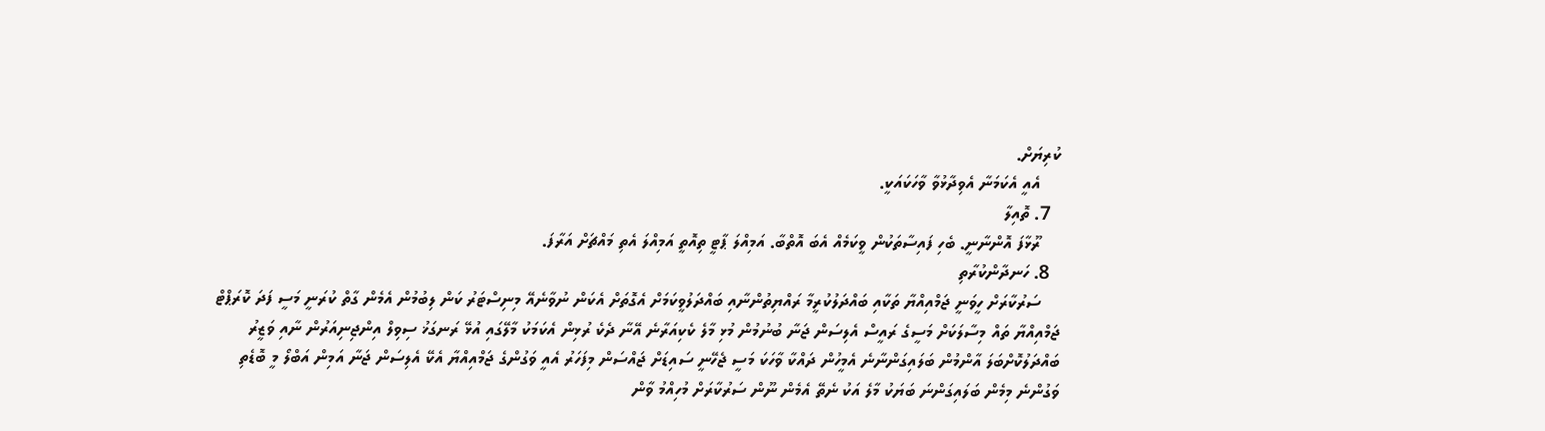ކުރިޔަށް.
    އެއީ އެކަމަނާ އެވިދާޅުވާ ވާހަކައަކީ.
  7. ތޮއިލާ
    ރޫޅާފަ އޮންނާނީ. ބެހި ފައިސާތަކުން ވީކަމެއް އެބަ އޮތްބާ. އަމިއްލަ ޕާޓީ ތިއޮތީ އަމިއްލަ އެތި މައްޗަށް އަރާފަ.
  8. ހަނދާންކުރާތި
    ސަރުކާރަށް ހީވަނީ ޖަމްއިއްޔާ ތަކާއި ބައްދަލުކުރީމާ ރައްޔިތުންނާއި ބައްދަލުވީކަމަށް އެގޮތަށް އެކަން ނުވާނެއޭ މިނިސްޓަރު ކަން ލިބުމުން އެމެން ގާތް ކުރަނީ މަސީ ފަދަ ކޮރަޕްޓް ޖަމްއިއްޔާ ތައް މިސާލަކަށް މަސީގެ ރައީސް އެލިސަން ޖަނާ ބުނުމުން މުޅި މާލެ ކެކިއަރާނެ އޭނާ ދެކެ ރުޅިން އެކަމަކު މާލޭގައި އުޅޭ ރަނގަޚު ސިވިލް އިންޖިނިއަރުން ނާއި ވަޒީރު ބައްދަލުކޮށްބަލަ އާންމުން ބަލައިގަންނާނެ އެމީހުން ދައްކާ ވާހަކަ މަސީ ޖެހޭނީ ސައިޑަށް ޖައްސަން މިފަހަރު އެއީ ވަގުންގެ ޖަމްއިއްޔާ އެކޭ އެލިސަން ޖަނާ އަމިން އަބްލޯ މީ ބޮޑެތި ވަގުންނެ މިމެން ބަލައިގަންނަ ބަޔަކު މާލެ އަކު ނެތޭ އެމެން ނޫން ސަރުކާރަށް މުހިއްމު ވާން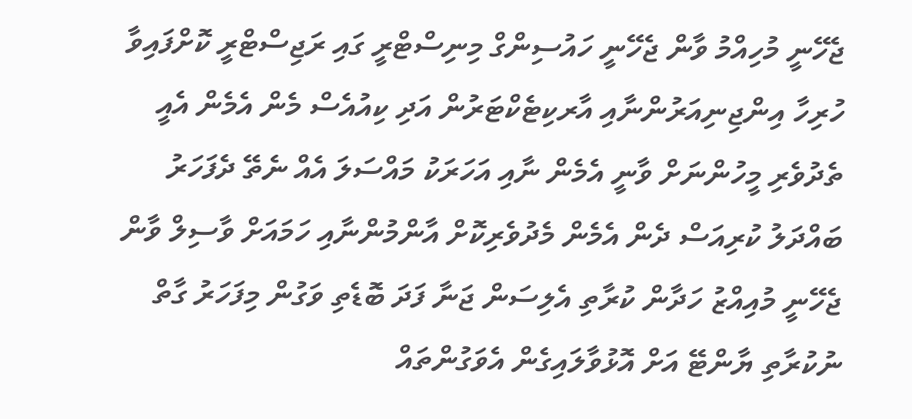ޖެހޭނީ މުހިއްމު ވާން ޖެހޭނީ ހައުސިންގް މިނިސްޓްރީ ގައި ރަޖިސްޓްރީ ކޮށްފައިވާ ހުރިހާ އިންޖިނިއަރުންނާއި އާރކިޓެކްޓަރުން އަދި ކިއުއެސް މެން އެމެން އެއީ ތެދުވެރި މީހުންނަށް ވާނީ އެމެން ނާއި އަހަރަކު މައްސަލަ އެއް ނެތޭ ދެފަހަރު ބައްދަލު ކުރިއަސް ދެން އެމެން މެދުވެރިކޮށް އާންމުންނާއި ހަމައަށް ވާސިލް ވާން ޖެހޭނީ މުއިއްޒު ހަދާން ކުރާތި އެލިސަން ޖަނާ ފަދަ ބޮޑެތި ވަގުން މިފަހަރު ގާތް ނުކުރާތި ޔާންޓޭ އަށް އޮޅުވާލައިގެން އެވަގުންތައް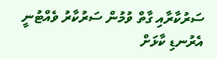ސަރުކާރާއި ގާތް ވުމުން ސަރުކާރު ވެއްޓުނީ އެރުނޑި ކާޅަށް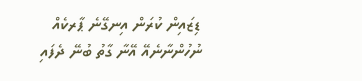ޑިޒައިން ކުރަން އިނގޭނެ ޕާރކެއް ނުހުންނާނެއޭ އޭނާ ގާތު ބުނޭ ދެފައި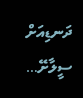ދަނޑިއަށް ސީލާށޭ…